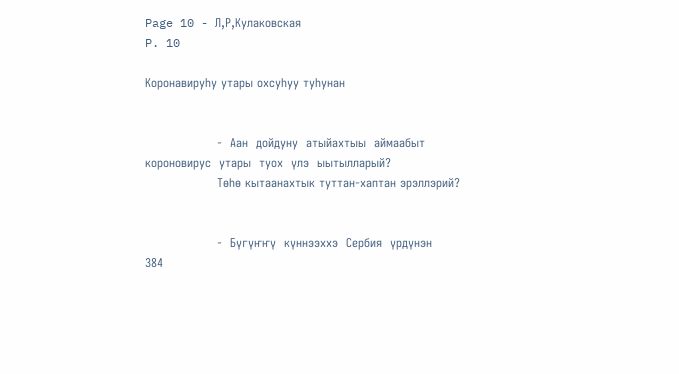Page 10 - Л,Р,Кулаковская
P. 10

Коронавируһу утары охсуһуу туһунан


                  -  Аан  дойдуну  атыйахтыы  аймаабыт  короновирус  утары  туох  үлэ  ыытылларый?
                  Төһө кытаанахтык туттан-хаптан эрэллэрий?


                  -  Бүгүҥҥү  күннээххэ  Сербия  үрдүнэн   384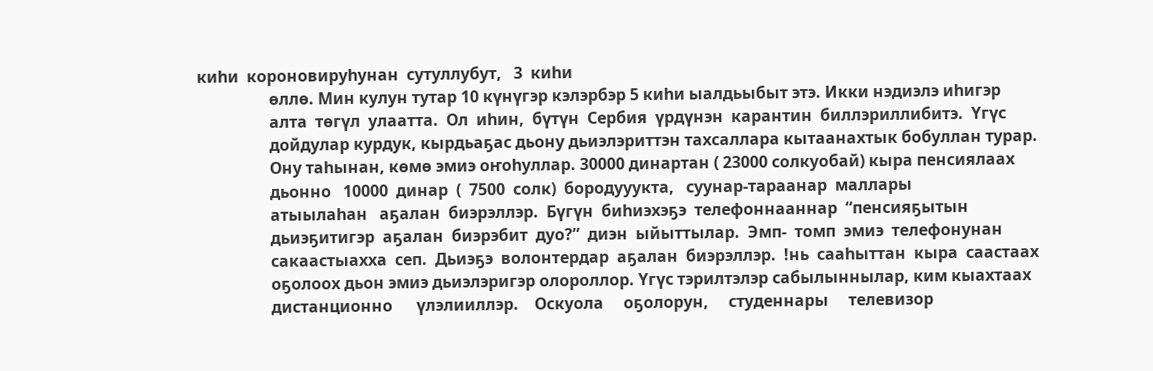киһи  короновируһунан  сутуллубут,   3  киһи
                  өллө. Мин кулун тутар 10 күнүгэр кэлэрбэр 5 киһи ыалдьыбыт этэ. Икки нэдиэлэ иһигэр
                  алта  төгүл  улаатта.  Ол  иһин,  бүтүн  Сербия  үрдүнэн  карантин  биллэриллибитэ.  Үгүс
                  дойдулар курдук, кырдьаҕас дьону дьиэлэриттэн тахсаллара кытаанахтык бобуллан турар.
                  Ону таһынан, көмө эмиэ оҥоһуллар. 30000 динартан ( 23000 солкуобай) кыра пенсиялаах
                  дьонно   10000  динар  (  7500  солк)  бородууукта,   суунар-тараанар  маллары
                  атыылаһан   аҕалан  биэрэллэр.  Бүгүн  биһиэхэҕэ  телефоннааннар  “пенсияҕытын
                  дьиэҕитигэр  аҕалан  биэрэбит  дуо?”  диэн  ыйыттылар.  Эмп-  томп  эмиэ  телефонунан
                  сакаастыахха  сеп.  Дьиэҕэ  волонтердар  аҕалан  биэрэллэр.  !нь  сааһыттан  кыра  саастаах
                  оҕолоох дьон эмиэ дьиэлэригэр олороллор. Үгүс тэрилтэлэр сабылыннылар, ким кыахтаах
                  дистанционно      үлэлииллэр.    Оскуола     оҕолорун,     студеннары     телевизор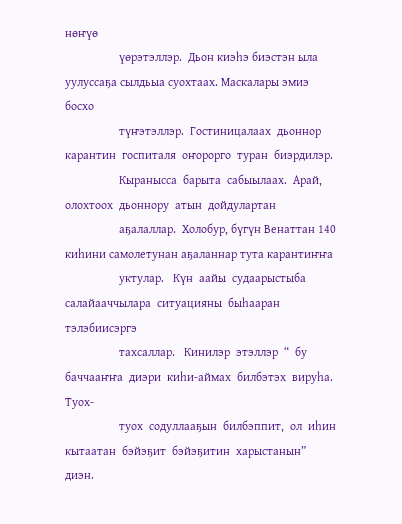нөҥүө
                  үөрэтэллэр.  Дьон киэһэ биэстэн ыла уулуссаҕа сылдьыа суохтаах. Маскалары эмиэ босхо
                  түҥэтэллэр.  Гостиницалаах  дьоннор  карантин  госпиталя  оҥорорго  туран  биэрдилэр.
                  Кыранысса  барыта  сабыылаах.  Арай,  олохтоох  дьоннору  атын  дойдулартан
                  аҕалаллар.  Холобур, бүгүн Венаттан 140  киһини самолетунан аҕаланнар тута карантиҥҥа
                  уктулар.   Күн  аайы  судаарыстыба  салайааччылара  ситуацияны  быһааран  тэлэбиисэргэ
                  тахсаллар.   Кинилэр  этэллэр  “  бу  баччааҥҥа  диэри  киһи-аймах  билбэтэх  вируһа.  Туох-
                  туох  содуллааҕын  билбэппит,  ол  иһин  кытаатан  бэйэҕит  бэйэҕитин  харыстанын”  диэн.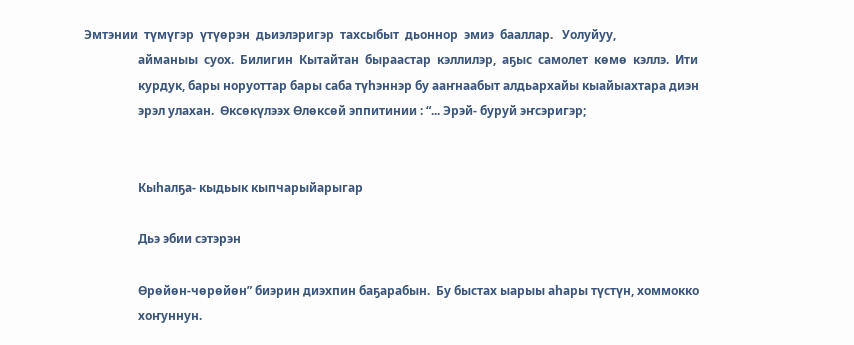Эмтэнии  түмүгэр  үтүөрэн  дьиэлэригэр  тахсыбыт  дьоннор  эмиэ  бааллар.   Уолуйуу,
                  айманыы  суох.  Билигин  Кытайтан  быраастар  кэллилэр,  аҕыс  самолет  көмө  кэллэ.  Ити
                  курдук, бары норуоттар бары саба түһэннэр бу ааҥнаабыт алдьархайы кыайыахтара диэн
                  эрэл улахан.  Өксөкүлээх Өлөксөй эппитинии : “... Эрэй- буруй эҥсэригэр;


                  Кыһалҕа- кыдьык кыпчарыйарыгар

                  Дьэ эбии сэтэрэн

                  Өрөйөн-чөрөйөн” биэрин диэхпин баҕарабын.  Бу быстах ыарыы аһары түстүн, хоммокко
                  хоҥуннун.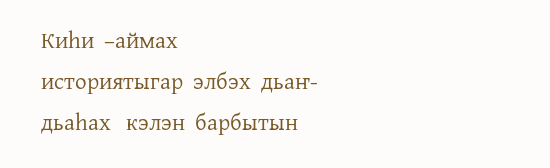Киһи  –аймах  историятыгар  элбэх  дьаҥ-дьаһах   кэлэн  барбытын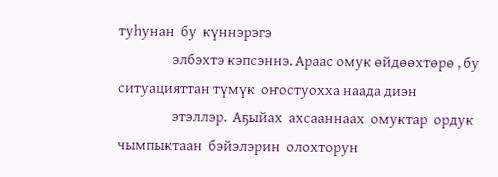туһунан  бу  күннэрэгэ
                  элбэхтэ кэпсэннэ. Араас омук өйдөөхтөрө , бу ситуацияттан түмүк  оҥостуохха наада диэн
                  этэллэр.  Аҕыйах  ахсааннаах  омуктар  ордук  чымпыктаан  бэйэлэрин  олохторун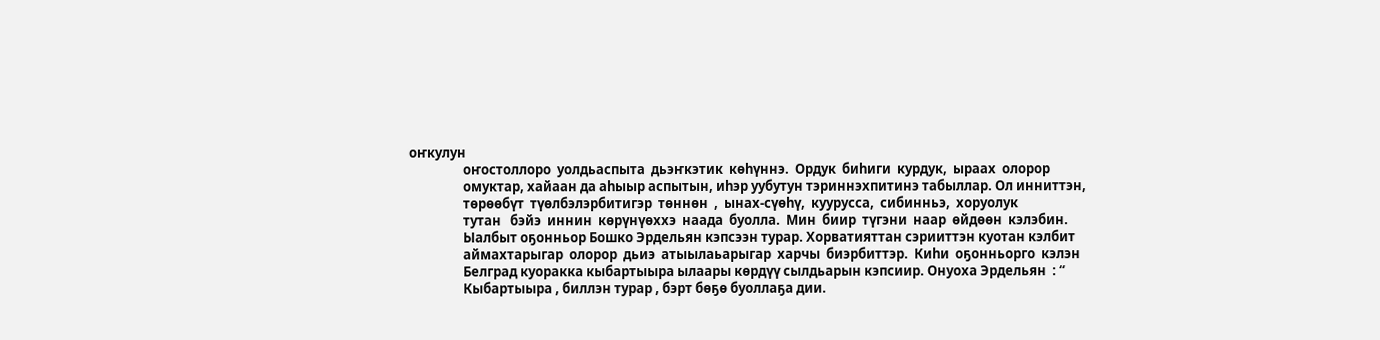оҥкулун
                  оҥостоллоро  уолдьаспыта  дьэҥкэтик  көһүннэ.  Ордук  биһиги  курдук,  ыраах  олорор
                  омуктар, хайаан да аһыыр аспытын, иһэр уубутун тэриннэхпитинэ табыллар. Ол инниттэн,
                  төрөөбүт  түөлбэлэрбитигэр  төннөн  ,  ынах-сүөһү,  куурусса,  сибинньэ,  хоруолук
                  тутан   бэйэ  иннин  көрүнүөххэ  наада  буолла.  Мин  биир  түгэни  наар  өйдөөн  кэлэбин.
                  Ыалбыт оҕонньор Бошко Эрдельян кэпсээн турар. Хорватияттан сэрииттэн куотан кэлбит
                  аймахтарыгар  олорор  дьиэ  атыылаьарыгар  харчы  биэрбиттэр.  Киһи  оҕонньорго  кэлэн
                  Белград куоракка кыбартыыра ылаары көрдүү сылдьарын кэпсиир. Онуоха Эрдельян  : “
                  Кыбартыыра , биллэн турар , бэрт бөҕө буоллаҕа дии.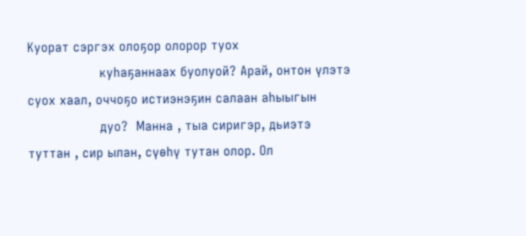Куорат сэргэх олоҕор олорор туох
                  куһаҕаннаах буолуой? Арай, онтон үлэтэ суох хаал, оччоҕо истиэнэҕин салаан аһыыгын
                  дуо?  Манна , тыа сиригэр, дьиэтэ туттан , сир ылан, сүөһү тутан олор. Ол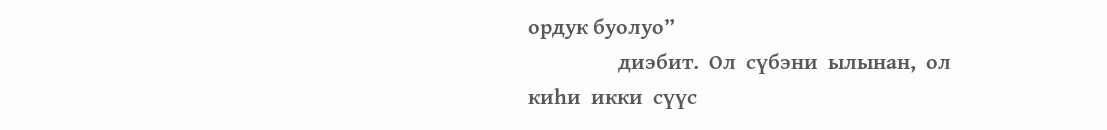ордук буолуо”
                  диэбит.  Ол  сүбэни  ылынан,  ол  киһи  икки  сүүс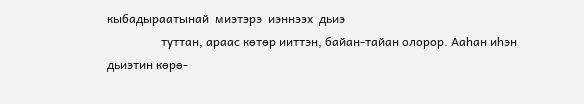кыбадыраатынай  миэтэрэ  иэннээх  дьиэ
                  туттан, араас көтөр ииттэн, байан-тайан олорор. Ааһан иһэн дьиэтин көрө-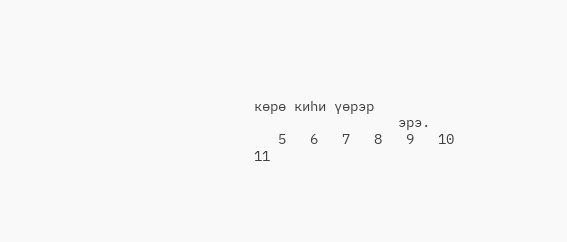көрө киһи үөрэр
                  эрэ.
   5   6   7   8   9   10   11